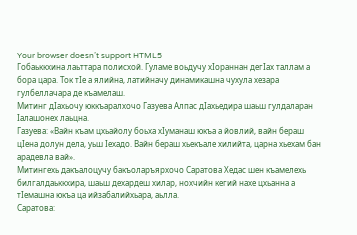Your browser doesn’t support HTML5
Гобаьккхина лаьттара полисхой. Гуламе воьдучу хIораннан дегIах таллам а бора цара. Ток тIе а ялийна, латийначу динамикашна чухула хезара гулбеллачара де къамелаш.
Митинг дIахьочу юккъаралхочо Газуева Алпас дIахьедира шаьш гулдаларан Iалашонех лаьцна.
Газуева: «Вайн къам цхьайолу боьха хIуманаш юкъа а йовлий, вайн бераш цIена долун дела, уьш Iехадо. Вайн бераш хьекъале хилийта, царна хьехам бан арадевла вай».
Митингехь дакъалоцучу бакъоларъярхочо Саратова Хедас шен къамелехь билгалдаьккхира, шаьш дехардеш хилар, нохчийн кегий нахе цхьанна а тIемашна юкъа ца ийзабалийхьара, аьлла.
Саратова: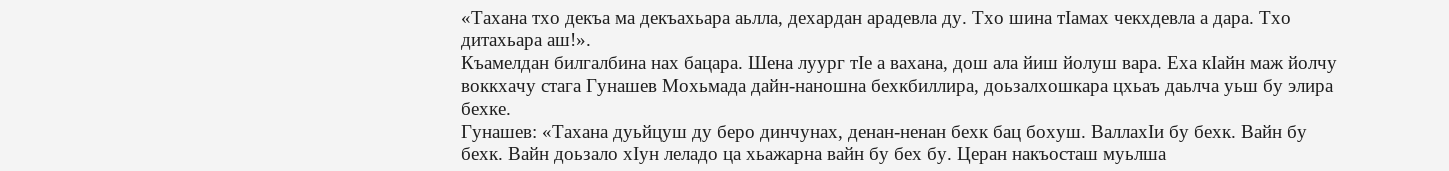«Тахана тхо декъа ма декъахьара аьлла, дехардан арадевла ду. Тхо шина тIамах чекхдевла а дара. Тхо дитахьара аш!».
Къамелдан билгалбина нах бацара. Шена луург тIе а вахана, дош ала йиш йолуш вара. Еха кIайн маж йолчу воккхачу стага Гунашев Мохьмада дайн-наношна бехкбиллира, доьзалхошкара цхьаъ даьлча уьш бу элира бехке.
Гунашев: «Тахана дуьйцуш ду беро динчунах, денан-ненан бехк бац бохуш. ВаллахIи бу бехк. Вайн бу бехк. Вайн доьзало хIун леладо ца хьажарна вайн бу бех бу. Церан накъосташ муьлша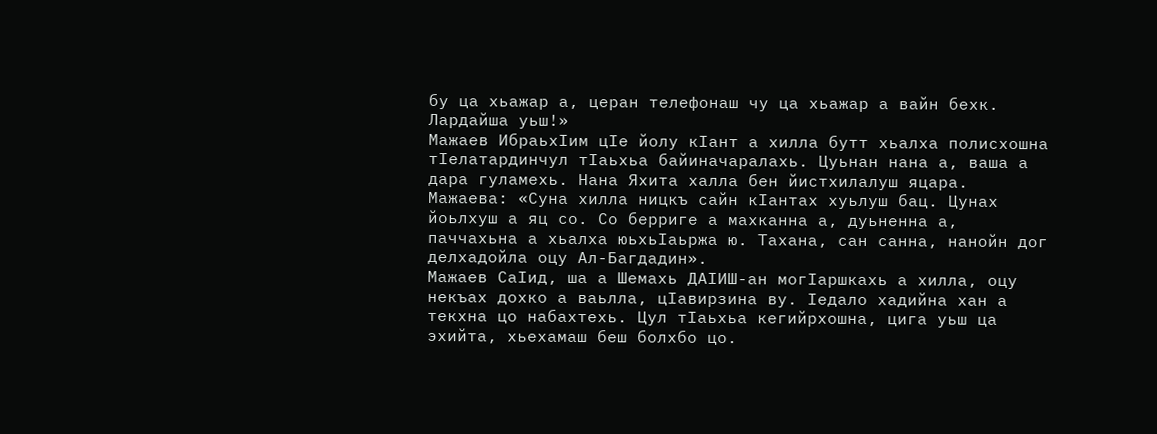бу ца хьажар а, церан телефонаш чу ца хьажар а вайн бехк. Лардайша уьш!»
Мажаев ИбраьхIим цIе йолу кIант а хилла бутт хьалха полисхошна тIелатардинчул тIаьхьа байиначаралахь. Цуьнан нана а, ваша а дара гуламехь. Нана Яхита халла бен йистхилалуш яцара.
Мажаева: «Суна хилла ницкъ сайн кIантах хуьлуш бац. Цунах йоьлхуш а яц со. Со берриге а махканна а, дуьненна а, паччахьна а хьалха юьхьIаьржа ю. Тахана, сан санна, нанойн дог делхадойла оцу Ал-Багдадин».
Мажаев СаIид, ша а Шемахь ДАIИШ-ан могIаршкахь а хилла, оцу некъах дохко а ваьлла, цIавирзина ву. Iедало хадийна хан а текхна цо набахтехь. Цул тIаьхьа кегийрхошна, цига уьш ца эхийта, хьехамаш беш болхбо цо.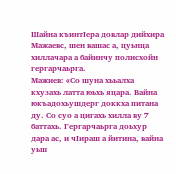Шайна къинтIера довлар дийхира Мажаевс, шен вашас а, цуьнца хиллачара а байинчу полисхойн гергарчаьрга.
Мажиев: «Со шуна хььалха кхузахь латта юьхь яцара. Вайна юкъадохьушдерг доккха питана ду. Со суо а цигахь хилла ву 7 баттахь. Гергарчаьрга доьхур дара ас, и чIираш а йитина, вайна уьш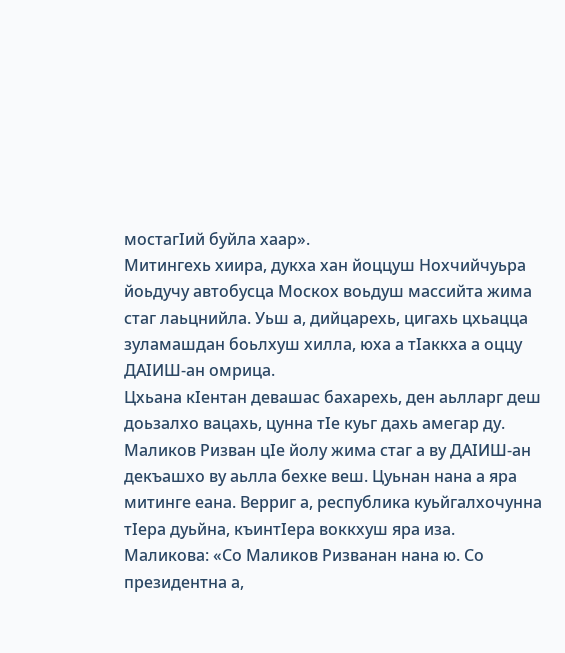мостагIий буйла хаар».
Митингехь хиира, дукха хан йоццуш Нохчийчуьра йоьдучу автобусца Москох воьдуш массийта жима стаг лаьцнийла. Уьш а, дийцарехь, цигахь цхьацца зуламашдан боьлхуш хилла, юха а тIаккха а оццу ДАIИШ-ан омрица.
Цхьана кIентан девашас бахарехь, ден аьлларг деш доьзалхо вацахь, цунна тIе куьг дахь амегар ду.
Маликов Ризван цIе йолу жима стаг а ву ДАIИШ-ан декъашхо ву аьлла бехке веш. Цуьнан нана а яра митинге еана. Верриг а, республика куьйгалхочунна тIера дуьйна, къинтIера воккхуш яра иза.
Маликова: «Со Маликов Ризванан нана ю. Со президентна а,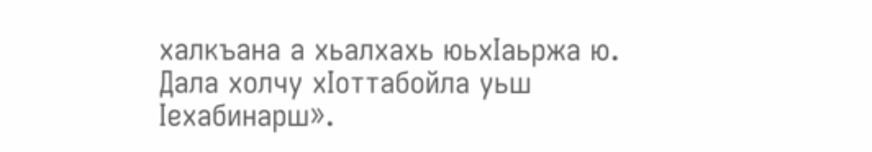халкъана а хьалхахь юьхIаьржа ю. Дала холчу хIоттабойла уьш Iехабинарш».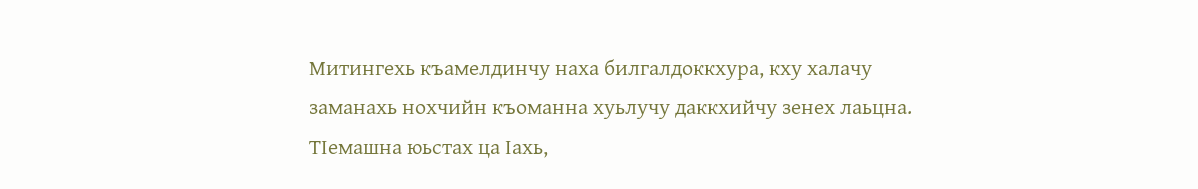Митингехь къамелдинчу наха билгалдоккхура, кху халачу заманахь нохчийн къоманна хуьлучу даккхийчу зенех лаьцна.
ТIемашна юьстах ца Iахь,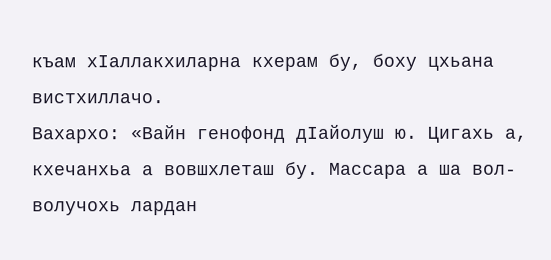къам хIаллакхиларна кхерам бу, боху цхьана вистхиллачо.
Вахархо: «Вайн генофонд дIайолуш ю. Цигахь а, кхечанхьа а вовшхлеташ бу. Массара а ша вол-волучохь лардан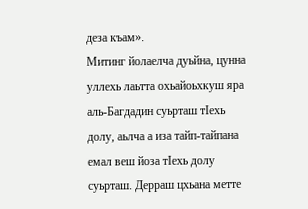деза къам».
Митинг йолаелча дуьйна, цунна уллехь лаьтта охьайоьхкуш яра аль-Багдадин суьрташ тIехь долу, аьлча а иза тайп-тайпана емал веш йоза тIехь долу суьрташ. Дерраш цхьана метте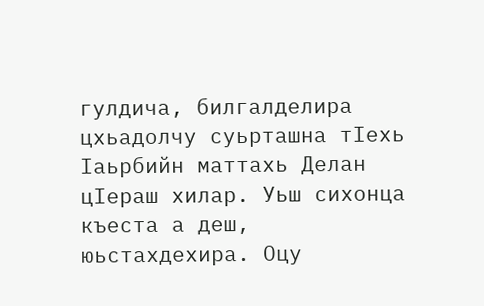гулдича, билгалделира цхьадолчу суьрташна тIехь Iаьрбийн маттахь Делан цIераш хилар. Уьш сихонца къеста а деш, юьстахдехира. Оцу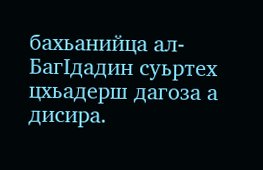бахьанийца ал-БагIдадин суьртех цхьадерш дагоза а дисира.